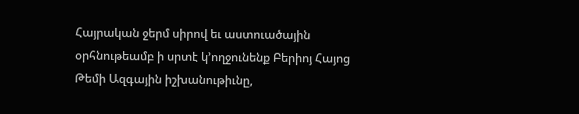Հայրական ջերմ սիրով եւ աստուածային օրհնութեամբ ի սրտէ կ’ողջունենք Բերիոյ Հայոց Թեմի Ազգային իշխանութիւնը,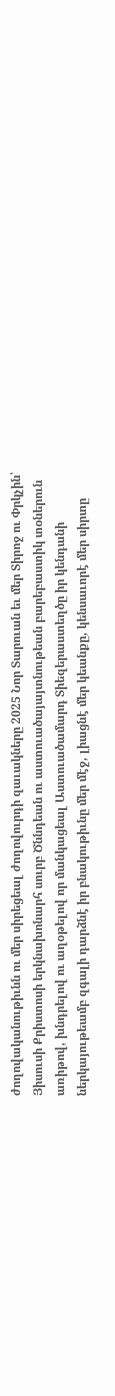ժողովականութիւնն ու մեր սիրեցեալ ժողովուրդի զաւակները 2025 Նոր Տարուան եւ մեր Տիրոջ ու Փրկչին՝ Յիսուսի Քրիստոսի երկնախոնարհ սուրբ Ծննդեան ու աստուածայայտնութեան բարեբաստիկ տօներուն առիթով, խնդրելով ու աղօթելով որ մանկացեալ Աստուածամարդ Տիեզերաստեղծը իր կենդանի ներկայութեամբ զգալի դարձնէ իր բնակութիւնը մեր մէջ, լիացնէ մեր կեանքը, կենսաւորէ մեր սիրտը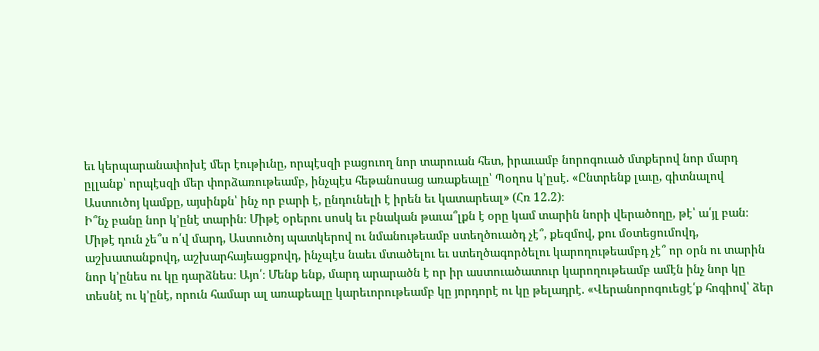եւ կերպարանափոխէ մեր էութիւնը, որպէսզի բացուող նոր տարուան հետ, իրաւամբ նորոգուած մտքերով նոր մարդ ըլլանք՝ որպէսզի մեր փորձառութեամբ, ինչպէս հեթանոսաց առաքեալը՝ Պօղոս կ’ըսէ. «Ընտրենք լաւը, գիտնալով Աստուծոյ կամքը, այսինքն՝ ինչ որ բարի է, ընդունելի է իրեն եւ կատարեալ» (Հռ 12.2)։
Ի՞նչ բանը նոր կ’ընէ տարին։ Միթէ օրերու սոսկ եւ բնական թաւա՞լքն է օրը կամ տարին նորի վերածողը, թէ՝ ա՛յլ բան։ Միթէ դուն չե՞ս ո՛վ մարդ, Աստուծոյ պատկերով ու նմանութեամբ ստեղծուածդ չէ՞, քեզմով, քու մօտեցումովդ, աշխատանքովդ, աշխարհայեացքովդ, ինչպէս նաեւ մտածելու եւ ստեղծագործելու կարողութեամբդ չէ՞ որ օրն ու տարին նոր կ’ընես ու կը դարձնես։ Այո՛։ Մենք ենք, մարդ արարածն է որ իր աստուածատուր կարողութեամբ ամէն ինչ նոր կը տեսնէ ու կ’ընէ, որուն համար ալ առաքեալը կարեւորութեամբ կը յորդորէ ու կը թելադրէ. «Վերանորոգուեցէ՛ք հոգիով՝ ձեր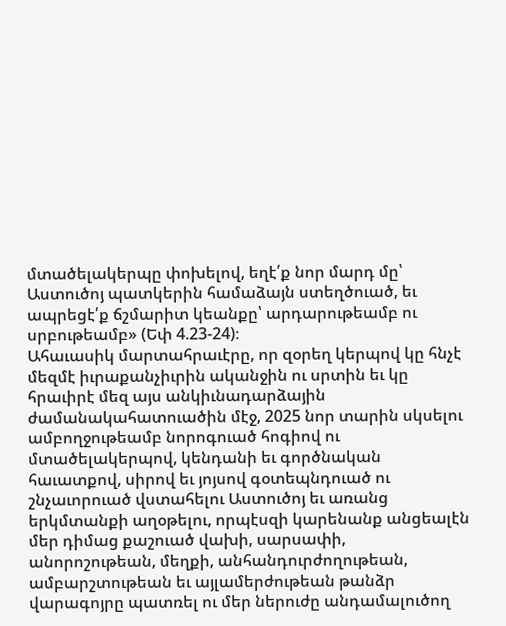մտածելակերպը փոխելով, եղէ՛ք նոր մարդ մը՝ Աստուծոյ պատկերին համաձայն ստեղծուած, եւ ապրեցէ՛ք ճշմարիտ կեանքը՝ արդարութեամբ ու սրբութեամբ» (Եփ 4.23-24)։
Ահաւասիկ մարտահրաւէրը, որ զօրեղ կերպով կը հնչէ մեզմէ իւրաքանչիւրին ականջին ու սրտին եւ կը հրաւիրէ մեզ այս անկիւնադարձային ժամանակահատուածին մէջ, 2025 նոր տարին սկսելու ամբողջութեամբ նորոգուած հոգիով ու մտածելակերպով, կենդանի եւ գործնական հաւատքով, սիրով եւ յոյսով գօտեպնդուած ու շնչաւորուած վստահելու Աստուծոյ եւ առանց երկմտանքի աղօթելու, որպէսզի կարենանք անցեալէն մեր դիմաց քաշուած վախի, սարսափի, անորոշութեան, մեղքի, անհանդուրժողութեան, ամբարշտութեան եւ այլամերժութեան թանձր վարագոյրը պատռել ու մեր ներուժը անդամալուծող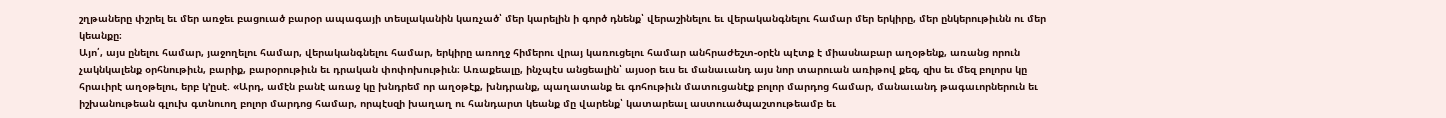շղթաները փշրել եւ մեր առջեւ բացուած բարօր ապագայի տեսլականին կառչած՝ մեր կարելին ի գործ դնենք՝ վերաշինելու եւ վերականգնելու համար մեր երկիրը, մեր ընկերութիւնն ու մեր կեանքը։
Այո՛, այս ընելու համար, յաջողելու համար, վերականգնելու համար, երկիրը առողջ հիմերու վրայ կառուցելու համար անհրաժեշտ-օրէն պէտք է միասնաբար աղօթենք, առանց որուն չակնկալենք օրհնութիւն, բարիք, բարօրութիւն եւ դրական փոփոխութիւն։ Առաքեալը, ինչպէս անցեալին՝ այսօր եւս եւ մանաւանդ այս նոր տարուան առիթով քեզ, զիս եւ մեզ բոլորս կը հրաւիրէ աղօթելու, երբ կ’ըսէ. «Արդ, ամէն բանէ առաջ կը խնդրեմ որ աղօթէք, խնդրանք, պաղատանք եւ գոհութիւն մատուցանէք բոլոր մարդոց համար, մանաւանդ թագաւորներուն եւ իշխանութեան գլուխ գտնուող բոլոր մարդոց համար, որպէսզի խաղաղ ու հանդարտ կեանք մը վարենք՝ կատարեալ աստուածպաշտութեամբ եւ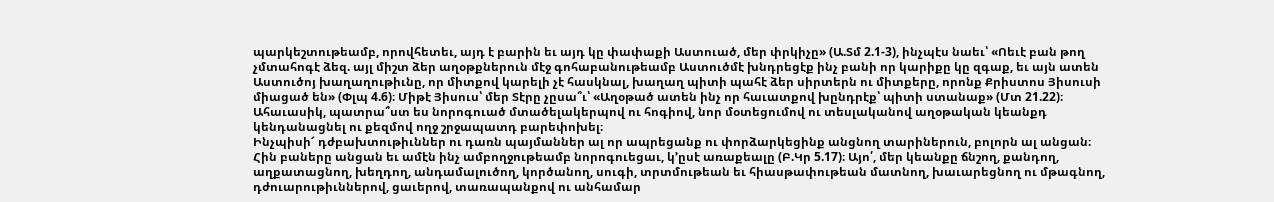պարկեշտութեամբ, որովհետեւ, այդ է բարին եւ այդ կը փափաքի Աստուած, մեր փրկիչը» (Ա.Տմ 2.1-3), ինչպէս նաեւ՝ «Ոեւէ բան թող չմտահոգէ ձեզ. այլ միշտ ձեր աղօթքներուն մէջ գոհաբանութեամբ Աստուծմէ խնդրեցէք ինչ բանի որ կարիքը կը զգաք, եւ այն ատեն Աստուծոյ խաղաղութիւնը, որ միտքով կարելի չէ հասկնալ, խաղաղ պիտի պահէ ձեր սիրտերն ու միտքերը, որոնք Քրիստոս Յիսուսի միացած են» (Փլպ 4.6)։ Միթէ Յիսուս՝ մեր Տէրը չըսա՞ւ՝ «Աղօթած ատեն ինչ որ հաւատքով խընդրէք՝ պիտի ստանաք» (Մտ 21.22)։
Ահաւասիկ, պատրա՞ստ ես նորոգուած մտածելակերպով ու հոգիով, նոր մօտեցումով ու տեսլականով աղօթական կեանքդ կենդանացնել ու քեզմով ողջ շրջապատդ բարեփոխել։
Ինչպիսի՜ դժբախտութիւններ ու դառն պայմաններ ալ որ ապրեցանք ու փորձարկեցինք անցնող տարիներուն, բոլորն ալ անցան։ Հին բաները անցան եւ ամէն ինչ ամբողջութեամբ նորոգուեցաւ, կ’ըսէ առաքեալը (Բ.Կր 5.17)։ Այո՛, մեր կեանքը ճնշող, քանդող, աղքատացնող, խեղդող, անդամալուծող, կործանող, սուգի, տրտմութեան եւ հիասթափութեան մատնող, խաւարեցնող ու մթագնող, դժուարութիւններով, ցաւերով, տառապանքով ու անհամար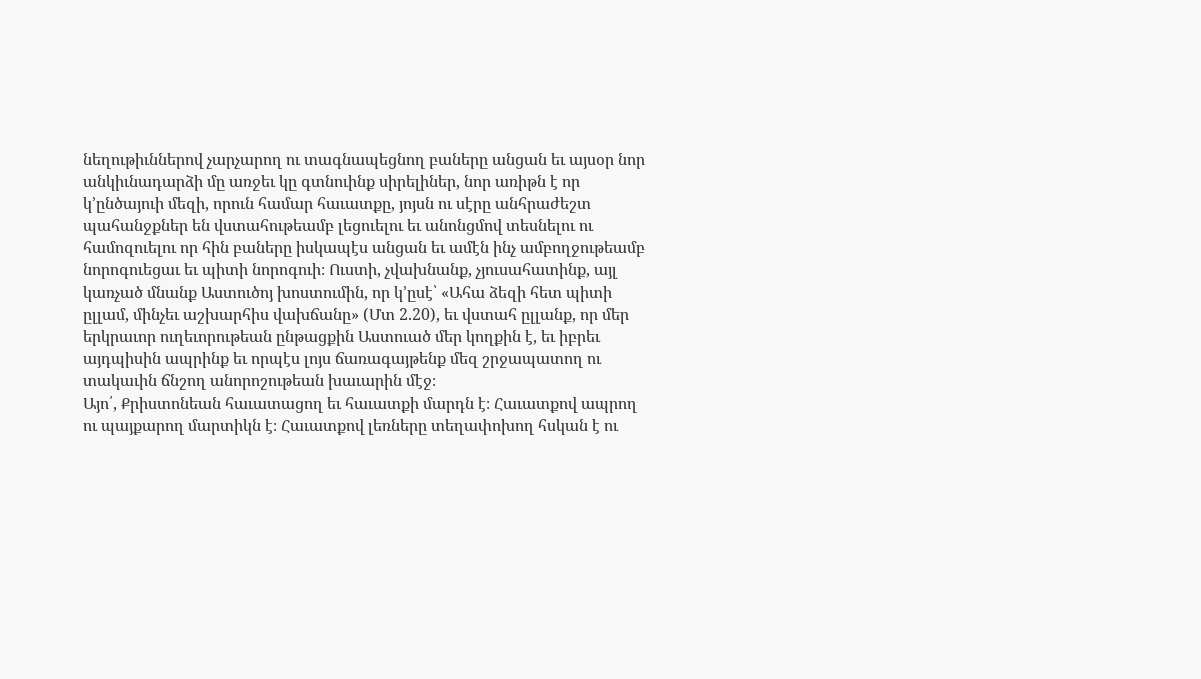նեղութիւններով չարչարող ու տագնապեցնող բաները անցան եւ այսօր նոր անկիւնադարձի մը առջեւ կը գտնուինք սիրելիներ, նոր առիթն է որ կ’ընծայուի մեզի, որուն համար հաւատքը, յոյսն ու սէրը անհրաժեշտ պահանջքներ են վստահութեամբ լեցուելու եւ անոնցմով տեսնելու ու համոզուելու որ հին բաները իսկապէս անցան եւ ամէն ինչ ամբողջութեամբ նորոգուեցաւ եւ պիտի նորոգուի։ Ուստի, չվախնանք, չյուսահատինք, այլ կառչած մնանք Աստուծոյ խոստումին, որ կ’ըսէ՝ «Ահա ձեզի հետ պիտի ըլլամ, մինչեւ աշխարհիս վախճանը» (Մտ 2.20), եւ վստահ ըլլանք, որ մեր երկրաւոր ուղեւորութեան ընթացքին Աստուած մեր կողքին է, եւ իբրեւ այդպիսին ապրինք եւ որպէս լոյս ճառագայթենք մեզ շրջապատող ու տակաւին ճնշող անորոշութեան խաւարին մէջ։
Այո՛, Քրիստոնեան հաւատացող եւ հաւատքի մարդն է։ Հաւատքով ապրող ու պայքարող մարտիկն է։ Հաւատքով լեռները տեղափոխող հսկան է ու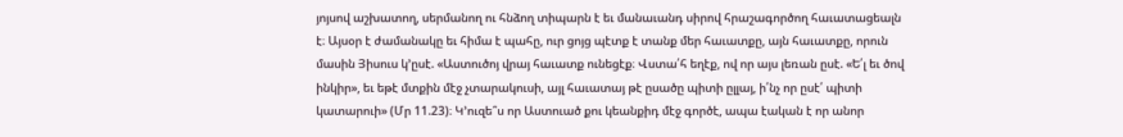յոյսով աշխատող, սերմանող ու հնձող տիպարն է եւ մանաւանդ սիրով հրաշագործող հաւատացեալն է։ Այսօր է ժամանակը եւ հիմա է պահը, ուր ցոյց պէտք է տանք մեր հաւատքը, այն հաւատքը, որուն մասին Յիսուս կ’ըսէ. «Աստուծոյ վրայ հաւատք ունեցէք։ Վստա՛հ եղէք, ով որ այս լեռան ըսէ. «Ե՛լ եւ ծով ինկիր», եւ եթէ մտքին մէջ չտարակուսի, այլ հաւատայ թէ ըսածը պիտի ըլլայ, ի՛նչ որ ըսէ՛ պիտի կատարուի» (Մր 11.23)։ Կ’ուզե՞ս որ Աստուած քու կեանքիդ մէջ գործէ, ապա էական է որ անոր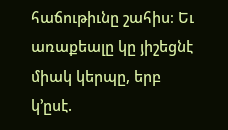հաճութիւնը շահիս։ Եւ առաքեալը կը յիշեցնէ միակ կերպը, երբ կ’ըսէ.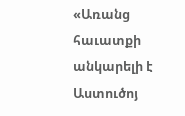«Առանց հաւատքի անկարելի է Աստուծոյ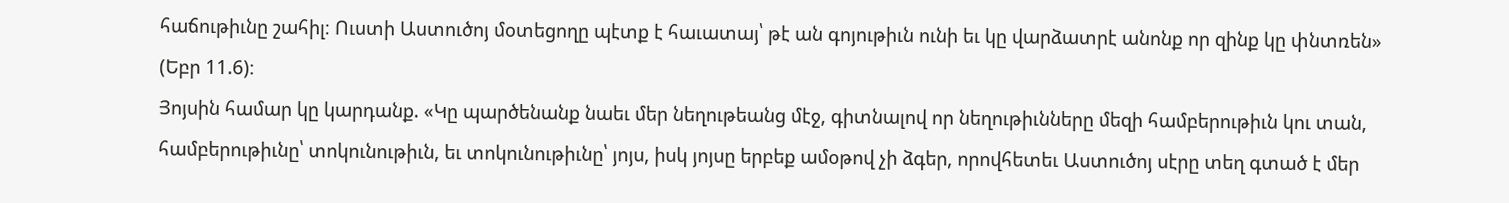հաճութիւնը շահիլ։ Ուստի Աստուծոյ մօտեցողը պէտք է հաւատայ՝ թէ ան գոյութիւն ունի եւ կը վարձատրէ անոնք որ զինք կը փնտռեն» (Եբր 11.6)։
Յոյսին համար կը կարդանք. «Կը պարծենանք նաեւ մեր նեղութեանց մէջ, գիտնալով որ նեղութիւնները մեզի համբերութիւն կու տան, համբերութիւնը՝ տոկունութիւն, եւ տոկունութիւնը՝ յոյս, իսկ յոյսը երբեք ամօթով չի ձգեր, որովհետեւ Աստուծոյ սէրը տեղ գտած է մեր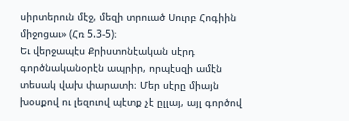սիրտերուն մէջ, մեզի տրուած Սուրբ Հոգիին միջոցաւ» (Հռ 5.3-5)։
Եւ վերջապէս Քրիստոնէական սէրդ գործնականօրէն ապրիր, որպէսզի ամէն տեսակ վախ փարատի։ Մեր սէրը միայն խօսքով ու լեզուով պէտք չէ ըլլայ, այլ գործով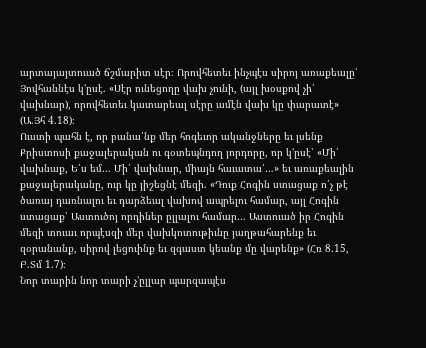արտայայտուած ճշմարիտ սէր։ Որովհետեւ ինչպէս սիրոյ առաքեալը՝ Յովհաննէս կ’ըսէ. «Սէր ունեցողը վախ չունի, (այլ խօսքով չի՛ վախնար), որովհետեւ կատարեալ սէրը ամէն վախ կը փարատէ» (Ա.Յհ 4.18)։
Ուստի պահն է, որ բանա՛նք մեր հոգեւոր ականջները եւ լսենք Քրիստոսի քաջալերական ու գօտեպնդող յորդորը, որ կ’ըսէ՝ «Մի՛ վախնաք, Ե՛ս եմ… Մի՛ վախնար, միայն հաւատա՛…» եւ առաքեալին քաջալերականը, ուր կը յիշեցնէ մեզի. «Դուք Հոգին ստացաք ո՛չ թէ ծառայ դառնալու եւ դարձեալ վախով ապրելու համար, այլ Հոգին ստացաք՝ Աստուծոյ որդիներ ըլլալու համար… Աստուած իր Հոգին մեզի տուաւ որպէսզի մեր վախկոտութիւնը յաղթահարենք եւ զօրանանք, սիրով լեցուինք եւ զգաստ կեանք մը վարենք» (Հռ 8.15, Բ.Տմ 1.7)։
Նոր տարին նոր տարի չ’ըլլար պարզապէս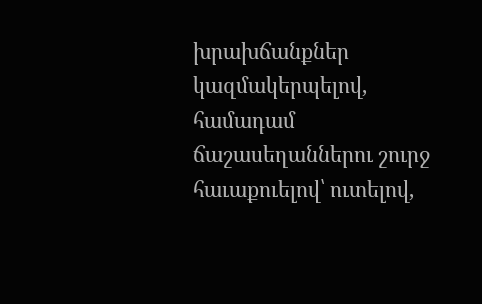խրախճանքներ կազմակերպելով, համադամ ճաշասեղաններու շուրջ հաւաքուելով՝ ուտելով,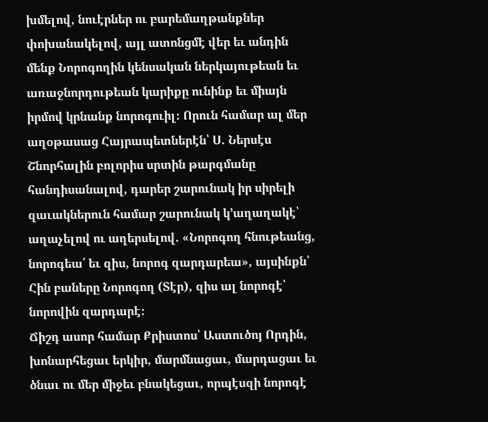խմելով, նուէրներ ու բարեմաղթանքներ փոխանակելով, այլ ատոնցմէ վեր եւ անդին մենք Նորոգողին կենսական ներկայութեան եւ առաջնորդութեան կարիքը ունինք եւ միայն իրմով կրնանք նորոգուիլ։ Որուն համար ալ մեր աղօթասաց Հայրապետներէն՝ Ս. Ներսէս Շնորհալին բոլորիս սրտին թարգմանը հանդիսանալով, դարեր շարունակ իր սիրելի զաւակներուն համար շարունակ կ’աղաղակէ՝ աղաչելով ու աղերսելով. «Նորոգող հնութեանց, նորոգեա՛ եւ զիս, նորոգ զարդարեա», այսինքն՝ Հին բաները Նորոգող (Տէր), զիս ալ նորոգէ՝ նորովին զարդարէ։
Ճիշդ ասոր համար Քրիստոս՝ Աստուծոյ Որդին, խոնարհեցաւ երկիր, մարմնացաւ, մարդացաւ եւ ծնաւ ու մեր միջեւ բնակեցաւ, որպէսզի նորոգէ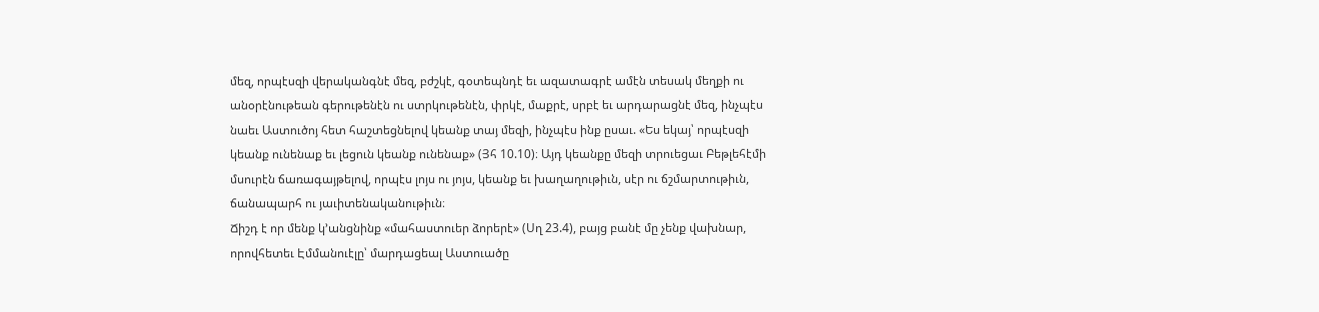մեզ, որպէսզի վերականգնէ մեզ, բժշկէ, գօտեպնդէ եւ ազատագրէ ամէն տեսակ մեղքի ու անօրէնութեան գերութենէն ու ստրկութենէն, փրկէ, մաքրէ, սրբէ եւ արդարացնէ մեզ, ինչպէս նաեւ Աստուծոյ հետ հաշտեցնելով կեանք տայ մեզի, ինչպէս ինք ըսաւ. «Ես եկայ՝ որպէսզի կեանք ունենաք եւ լեցուն կեանք ունենաք» (Յհ 10.10)։ Այդ կեանքը մեզի տրուեցաւ Բեթլեհէմի մսուրէն ճառագայթելով, որպէս լոյս ու յոյս, կեանք եւ խաղաղութիւն, սէր ու ճշմարտութիւն, ճանապարհ ու յաւիտենականութիւն։
Ճիշդ է որ մենք կ’անցնինք «մահաստուեր ձորերէ» (Սղ 23.4), բայց բանէ մը չենք վախնար, որովհետեւ Էմմանուէլը՝ մարդացեալ Աստուածը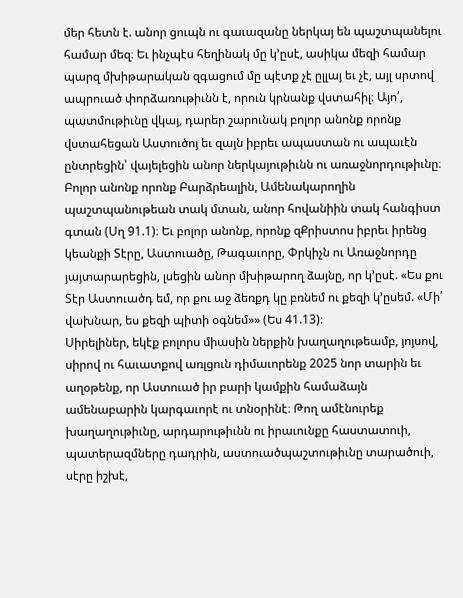մեր հետն է. անոր ցուպն ու գաւազանը ներկայ են պաշտպանելու համար մեզ։ Եւ ինչպէս հեղինակ մը կ’ըսէ, ասիկա մեզի համար պարզ մխիթարական զգացում մը պէտք չէ ըլլայ եւ չէ, այլ սրտով ապրուած փորձառութիւնն է, որուն կրնանք վստահիլ։ Այո՛, պատմութիւնը վկայ, դարեր շարունակ բոլոր անոնք որոնք վստահեցան Աստուծոյ եւ զայն իբրեւ ապաստան ու ապաւէն ընտրեցին՝ վայելեցին անոր ներկայութիւնն ու առաջնորդութիւնը։ Բոլոր անոնք որոնք Բարձրեալին, Ամենակարողին պաշտպանութեան տակ մտան, անոր հովանիին տակ հանգիստ գտան (Սղ 91.1)։ Եւ բոլոր անոնք, որոնք զՔրիստոս իբրեւ իրենց կեանքի Տէրը, Աստուածը, Թագաւորը, Փրկիչն ու Առաջնորդը յայտարարեցին, լսեցին անոր մխիթարող ձայնը, որ կ’ըսէ. «Ես քու Տէր Աստուածդ եմ, որ քու աջ ձեռքդ կը բռնեմ ու քեզի կ’ըսեմ. «Մի՛ վախնար, ես քեզի պիտի օգնեմ»» (Ես 41.13)։
Սիրելիներ, եկէք բոլորս միասին ներքին խաղաղութեամբ, յոյսով, սիրով ու հաւատքով առլցուն դիմաւորենք 2025 նոր տարին եւ աղօթենք, որ Աստուած իր բարի կամքին համաձայն ամենաբարին կարգաւորէ ու տնօրինէ։ Թող ամէնուրեք խաղաղութիւնը, արդարութիւնն ու իրաւունքը հաստատուի, պատերազմները դադրին, աստուածպաշտութիւնը տարածուի, սէրը իշխէ,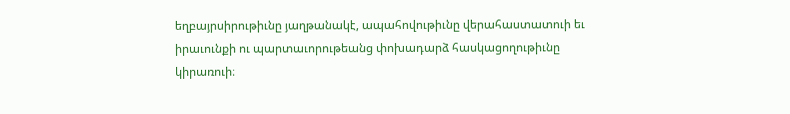եղբայրսիրութիւնը յաղթանակէ, ապահովութիւնը վերահաստատուի եւ իրաւունքի ու պարտաւորութեանց փոխադարձ հասկացողութիւնը կիրառուի։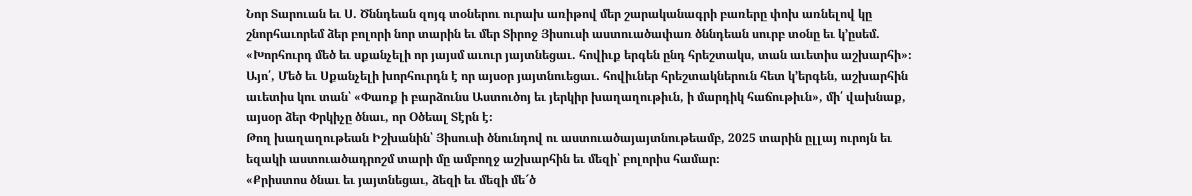Նոր Տարուան եւ Ս. Ծննդեան զոյգ տօներու ուրախ առիթով մեր շարականագրի բառերը փոխ առնելով կը շնորհաւորեմ ձեր բոլորի նոր տարին եւ մեր Տիրոջ Յիսուսի աստուածափառ ծննդեան սուրբ տօնը եւ կ’ըսեմ. «Խորհուրդ մեծ եւ սքանչելի որ յայսմ աւուր յայտնեցաւ. հովիւք երգեն ընդ հրեշտակս, տան աւետիս աշխարհի»։ Այո՛, Մեծ եւ Սքանչելի խորհուրդն է որ այսօր յայտնուեցաւ. հովիւներ հրեշտակներուն հետ կ’երգեն, աշխարհին աւետիս կու տան՝ «Փառք ի բարձունս Աստուծոյ եւ յերկիր խաղաղութիւն, ի մարդիկ հաճութիւն», մի՛ վախնաք, այսօր ձեր Փրկիչը ծնաւ, որ Օծեալ Տէրն է։
Թող խաղաղութեան Իշխանին՝ Յիսուսի ծնունդով ու աստուածայայտնութեամբ, 2025 տարին ըլլայ ուրոյն եւ եզակի աստուածադրոշմ տարի մը ամբողջ աշխարհին եւ մեզի՝ բոլորիս համար։
«Քրիստոս ծնաւ եւ յայտնեցաւ, ձեզի եւ մեզի մե՜ծ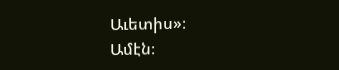Աւետիս»։
Ամէն։